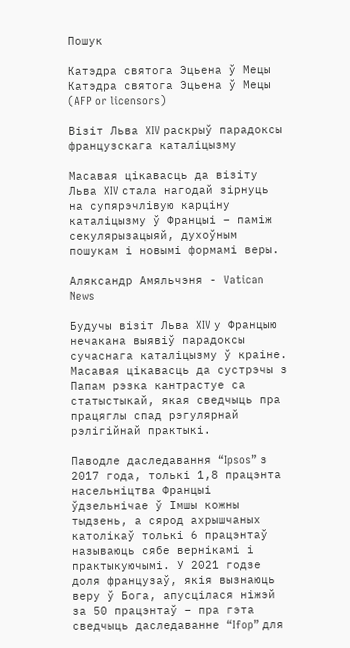Пошук

Катэдра святога Эцьена ў Мецы Катэдра святога Эцьена ў Мецы  (AFP or licensors)

Візіт Льва XIV раскрыў парадоксы французскага каталіцызму

Масавая цікавасць да візіту Льва XIV стала нагодай зірнуць на супярэчлівую карціну каталіцызму ў Францыі – паміж секулярызацыяй, духоўным пошукам і новымі формамі веры.

Аляксандр Амяльчэня - Vatican News

Будучы візіт Льва XIV у Францыю нечакана выявіў парадоксы сучаснага каталіцызму ў краіне. Масавая цікавасць да сустрэчы з Папам рэзка кантрастуе са статыстыкай, якая сведчыць пра працяглы спад рэгулярнай рэлігійнай практыкі.

Паводле даследавання “Ipsos” з 2017 года, толькі 1,8 працэнта насельніцтва Францыі ўдзельнічае ў Імшы кожны тыдзень, а сярод ахрышчаных католікаў толькі 6 працэнтаў называюць сябе вернікамі і практыкуючымі. У 2021 годзе доля французаў, якія вызнаюць веру ў Бога, апусцілася ніжэй за 50 працэнтаў – пра гэта сведчыць даследаванне “Ifop” для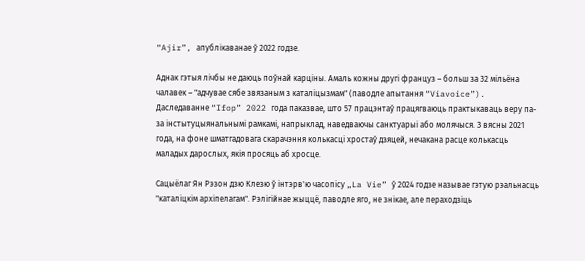“Ajir”, апублікаванае ў 2022 годзе.

Аднак гэтыя лічбы не даюць поўнай карціны. Амаль кожны другі француз – больш за 32 мільёна чалавек – "адчувае сябе звязаным з каталіцызмам" (паводле апытання “Viavoice”). Даследаванне “Ifop” 2022 года паказвае, што 57 працэнтаў працягваюць практыкаваць веру па-за інстытуцыянальнымі рамкамі, напрыклад, наведваючы санктуарыі або молячыся. З вясны 2021 года, на фоне шматгадовага скарачэння колькасці хростаў дзяцей, нечакана расце колькасць маладых дарослых, якія просяць аб хросце.

Сацыёлаг Ян Рэзон дзю Клезю ў інтэрв'ю часопісу „La Vie” ў 2024 годзе называе гэтую рэальнасць "каталіцкім архіпелагам". Рэлігійнае жыццё, паводле яго, не знікае, але пераходзіць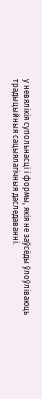у невялікія супольнасці і формы, якія не заўсёды ўлоўліваюць традыцыйныя сацыялагічныя даследаванні.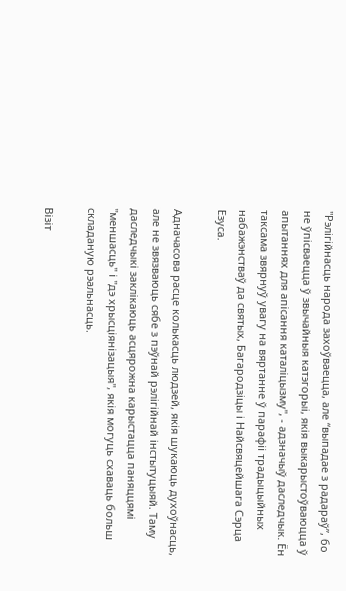"Рэлігійнасць народа захоўваецца, але “выпадае з радараў”, бо не ўпісваецца ў звычайныя катэгорыі, якія выкарыстоўваюцца ў апытаннях для апісання каталіцызму", - адзначыў даследчык. Ён таксама звярнуў увагу на вяртанне ў парафіі традыцыйных набажэнстваў да святых, Багародзіцы і Найсвяцейшага Сэрца Езуса.

Адначасова расце колькасць людзей, якія шукаюць духоўнасць, але не звязваюць сябе з пэўнай рэлігійнай інстытуцыяй. Таму даследчыкі заклікаюць асцярожна карыстацца паняццямі "меншасць" і "дэ хрысціянізацыя", якія могуць схаваць больш складаную рэальнасць.

Візіт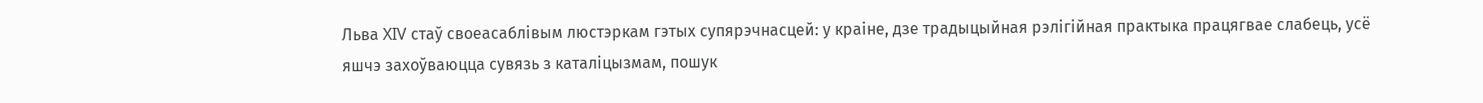Льва XIV стаў своеасаблівым люстэркам гэтых супярэчнасцей: у краіне, дзе традыцыйная рэлігійная практыка працягвае слабець, усё яшчэ захоўваюцца сувязь з каталіцызмам, пошук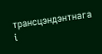трансцэндэнтнага і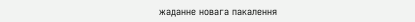жаданне новага пакалення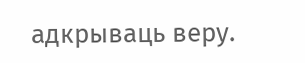адкрываць веру.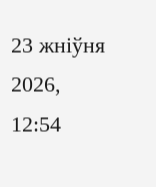23 жніўня 2026, 12:54